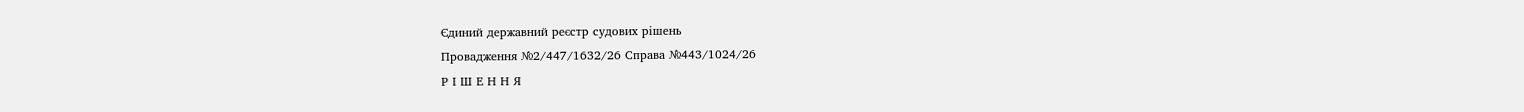Єдиний державний реєстр судових рішень
Провадження №2/447/1632/26 Справа №443/1024/26
Р І Ш Е Н Н Я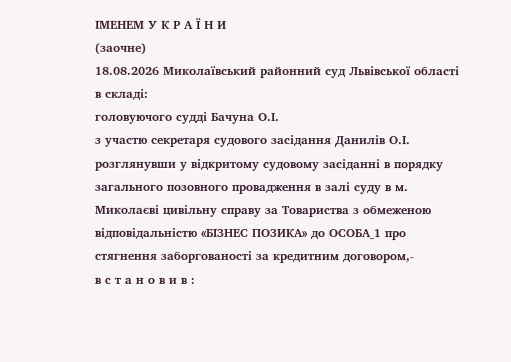ІМЕНЕМ У К Р А Ї Н И
(заочне)
18.08.2026 Миколаївський районний суд Львівської області в складі:
головуючого судді Бачуна О.І.
з участю секретаря судового засідання Данилів О.І.
розглянувши у відкритому судовому засіданні в порядку загального позовного провадження в залі суду в м. Миколаєві цивільну справу за Товариства з обмеженою відповідальністю «БІЗНЕС ПОЗИКА» до ОСОБА_1 про стягнення заборгованості за кредитним договором,-
в с т а н о в и в :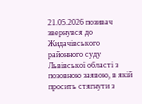21.05.2026 позивач звернувся до Жидачівського районного суду Львівської області з позовною заявою, в якій просить стягнути з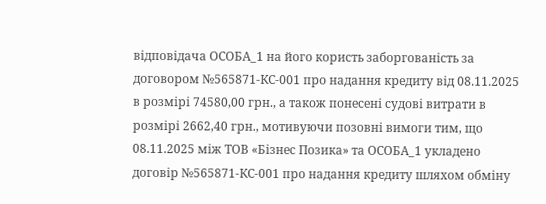відповідача ОСОБА_1 на його користь заборгованість за договором №565871-КС-001 про надання кредиту від 08.11.2025 в розмірі 74580,00 грн., а також понесені судові витрати в розмірі 2662,40 грн., мотивуючи позовні вимоги тим, що 08.11.2025 між ТОВ «Бізнес Позика» та ОСОБА_1 укладено договір №565871-КС-001 про надання кредиту шляхом обміну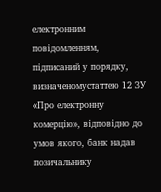електронним повідомленням, підписаний у порядку, визначеномустаттею 12 ЗУ «Про електронну комерцію», відповідно до умов якого, банк надав позичальнику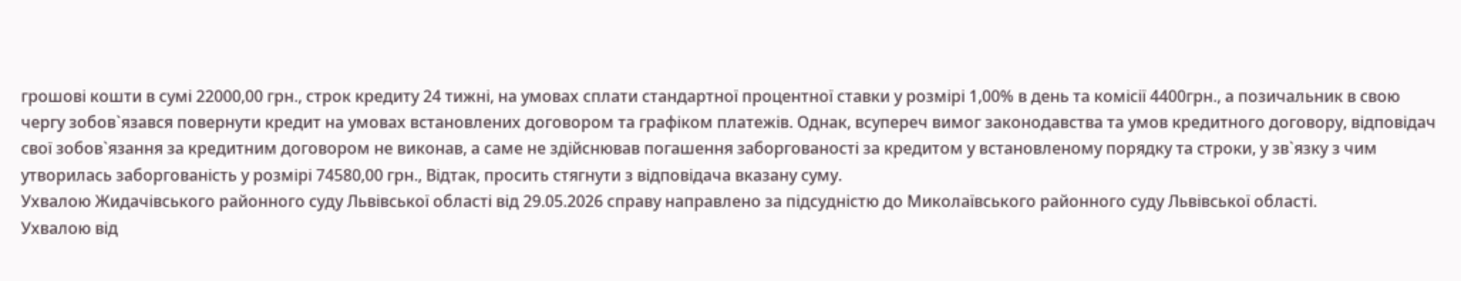грошові кошти в сумі 22000,00 грн., строк кредиту 24 тижні, на умовах сплати стандартної процентної ставки у розмірі 1,00% в день та комісії 4400грн., а позичальник в свою чергу зобов`язався повернути кредит на умовах встановлених договором та графіком платежів. Однак, всупереч вимог законодавства та умов кредитного договору, відповідач свої зобов`язання за кредитним договором не виконав, а саме не здійснював погашення заборгованості за кредитом у встановленому порядку та строки, у зв`язку з чим утворилась заборгованість у розмірі 74580,00 грн., Відтак, просить стягнути з відповідача вказану суму.
Ухвалою Жидачівського районного суду Львівської області від 29.05.2026 справу направлено за підсудністю до Миколаївського районного суду Львівської області.
Ухвалою від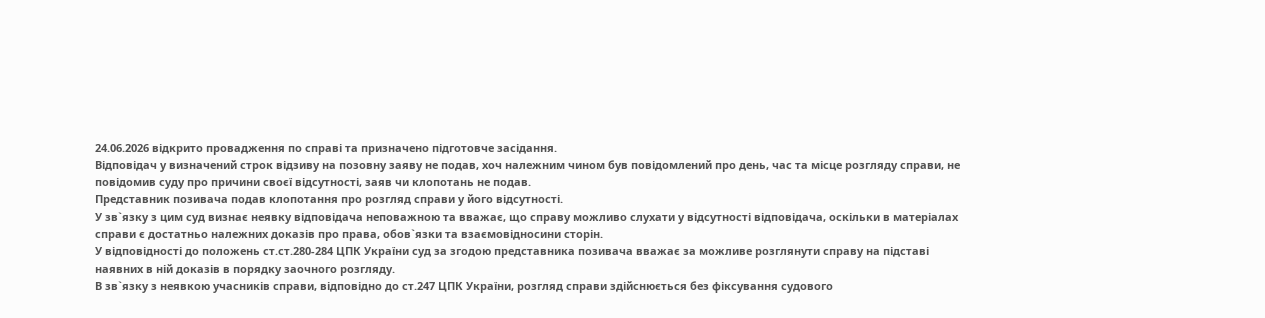24.06.2026 відкрито провадження по справі та призначено підготовче засідання.
Відповідач у визначений строк відзиву на позовну заяву не подав, хоч належним чином був повідомлений про день, час та місце розгляду справи, не повідомив суду про причини своєї відсутності, заяв чи клопотань не подав.
Представник позивача подав клопотання про розгляд справи у його відсутності.
У зв`язку з цим суд визнає неявку відповідача неповажною та вважає, що справу можливо слухати у відсутності відповідача, оскільки в матеріалах справи є достатньо належних доказів про права, обов`язки та взаємовідносини сторін.
У відповідності до положень ст.ст.280-284 ЦПК України суд за згодою представника позивача вважає за можливе розглянути справу на підставі наявних в ній доказів в порядку заочного розгляду.
В зв`язку з неявкою учасників справи, відповідно до ст.247 ЦПК України, розгляд справи здійснюється без фіксування судового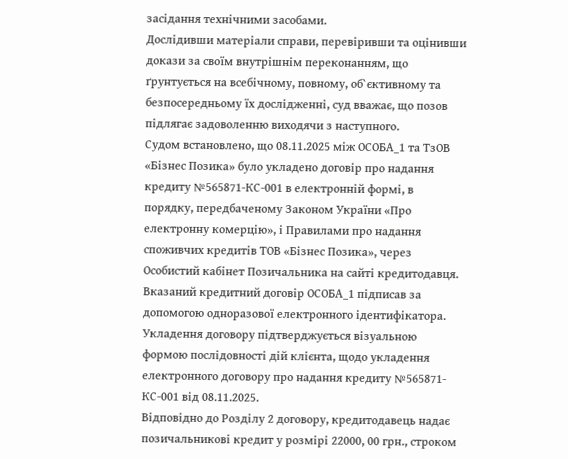засідання технічними засобами.
Дослідивши матеріали справи, перевіривши та оцінивши докази за своїм внутрішнім переконанням, що ґрунтується на всебічному, повному, об`єктивному та безпосередньому їх дослідженні, суд вважає, що позов підлягає задоволенню виходячи з наступного.
Судом встановлено, що 08.11.2025 між ОСОБА_1 та ТзОВ «Бізнес Позика» було укладено договір про надання кредиту №565871-КС-001 в електронній формі, в порядку, передбаченому Законом України «Про електронну комерцію», і Правилами про надання споживчих кредитів ТОВ «Бізнес Позика», через Особистий кабінет Позичальника на сайті кредитодавця. Вказаний кредитний договір ОСОБА_1 підписав за допомогою одноразової електронного ідентифікатора.
Укладення договору підтверджується візуальною формою послідовності дій клієнта, щодо укладення електронного договору про надання кредиту №565871-КС-001 від 08.11.2025.
Відповідно до Розділу 2 договору, кредитодавець надає позичальникові кредит у розмірі 22000, 00 грн., строком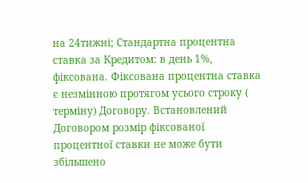на 24тижні; Стандартна процентна ставка за Кредитом: в день 1%, фіксована. Фіксована процентна ставка є незмінною протягом усього строку ( терміну) Договору. Встановлений Договором розмір фіксованої процентної ставки не може бути збільшено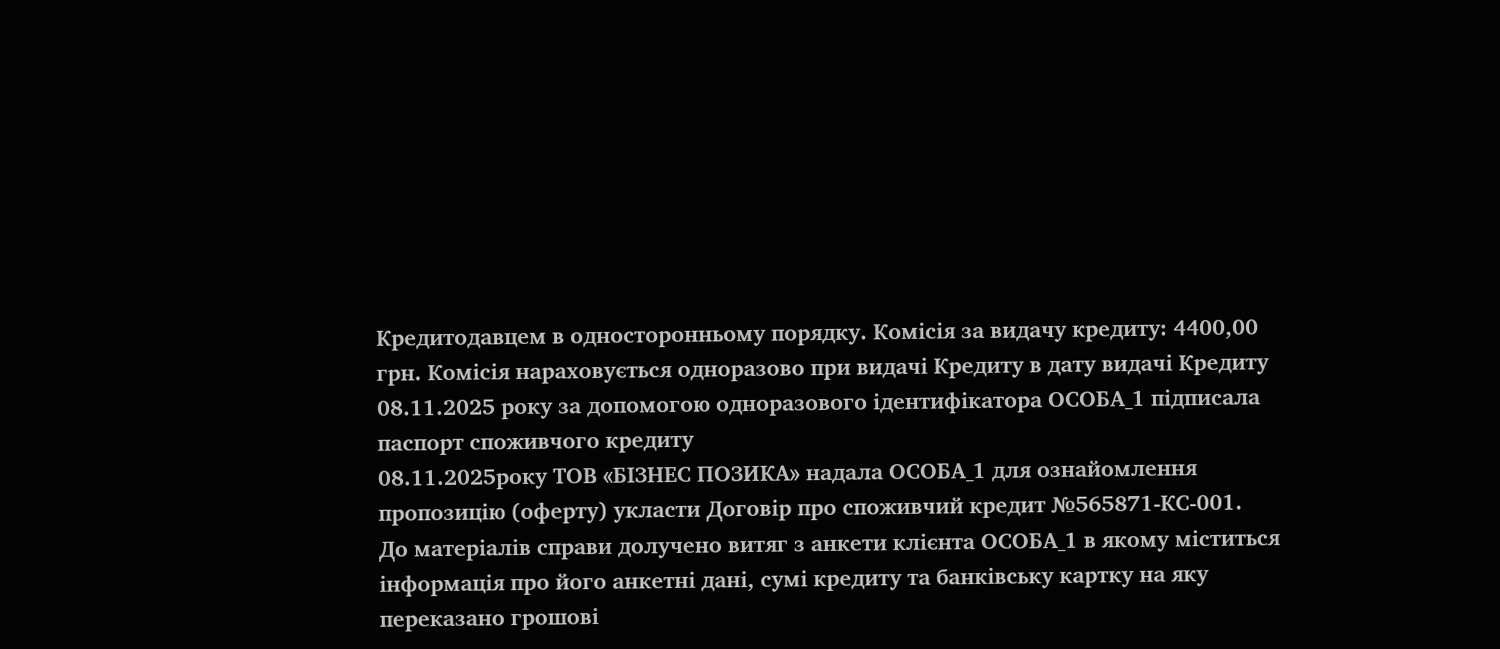Кредитодавцем в односторонньому порядку. Комісія за видачу кредиту: 4400,00 грн. Комісія нараховується одноразово при видачі Кредиту в дату видачі Кредиту
08.11.2025 року за допомогою одноразового ідентифікатора ОСОБА_1 підписала паспорт споживчого кредиту
08.11.2025року ТОВ «БІЗНЕС ПОЗИКА» надала ОСОБА_1 для ознайомлення пропозицію (оферту) укласти Договір про споживчий кредит №565871-КС-001.
До матеріалів справи долучено витяг з анкети клієнта ОСОБА_1 в якому міститься інформація про його анкетні дані, сумі кредиту та банківську картку на яку переказано грошові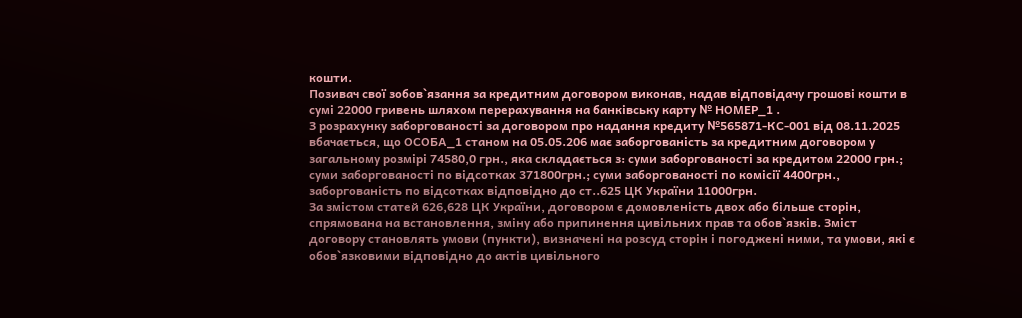кошти.
Позивач свої зобов`язання за кредитним договором виконав, надав відповідачу грошові кошти в сумі 22000 гривень шляхом перерахування на банківську карту № НОМЕР_1 .
З розрахунку заборгованості за договором про надання кредиту №565871-КС-001 від 08.11.2025 вбачається, що ОСОБА_1 станом на 05.05.206 має заборгованість за кредитним договором у загальному розмірі 74580,0 грн., яка складається з: суми заборгованості за кредитом 22000 грн.; суми заборгованості по відсотках 371800грн.; суми заборгованості по комісії 4400грн., заборгованість по відсотках відповідно до ст..625 ЦК України 11000грн.
За змістом статей 626,628 ЦК України, договором є домовленість двох або більше сторін, спрямована на встановлення, зміну або припинення цивільних прав та обов`язків. Зміст договору становлять умови (пункти), визначені на розсуд сторін і погоджені ними, та умови, які є обов`язковими відповідно до актів цивільного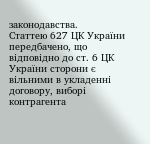законодавства.
Статтею 627 ЦК України передбачено, що відповідно до ст. 6 ЦК України сторони є вільними в укладенні договору, виборі контрагента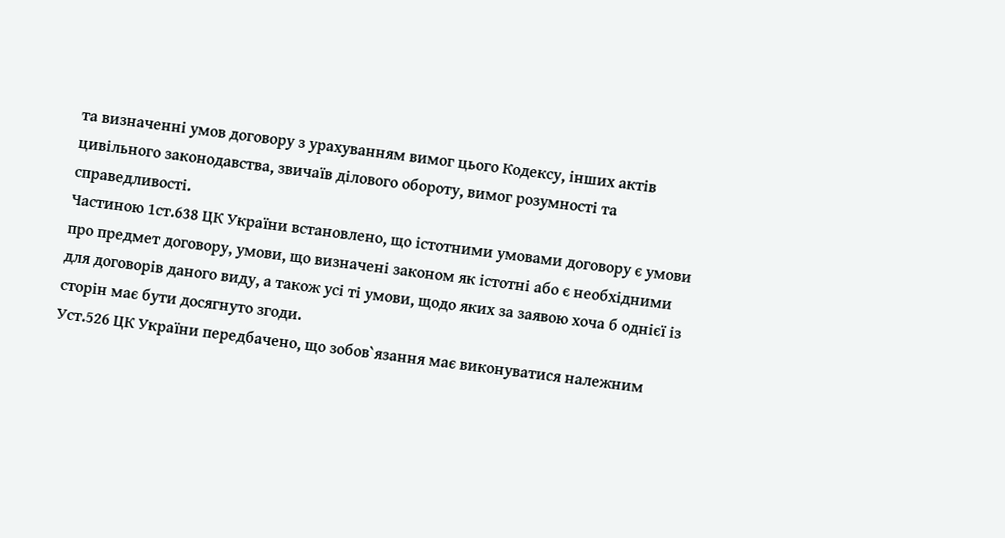та визначенні умов договору з урахуванням вимог цього Кодексу, інших актів цивільного законодавства, звичаїв ділового обороту, вимог розумності та справедливості.
Частиною 1ст.638 ЦК України встановлено, що істотними умовами договору є умови про предмет договору, умови, що визначені законом як істотні або є необхідними для договорів даного виду, а також усі ті умови, щодо яких за заявою хоча б однієї із сторін має бути досягнуто згоди.
Уст.526 ЦК України передбачено, що зобов`язання має виконуватися належним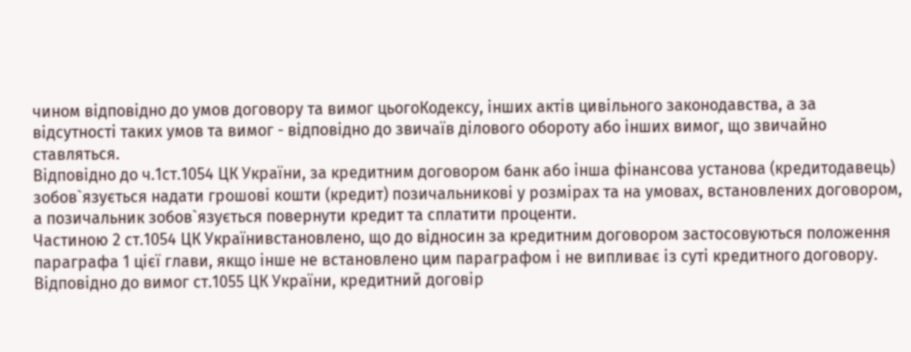чином відповідно до умов договору та вимог цьогоКодексу, інших актів цивільного законодавства, а за відсутності таких умов та вимог - відповідно до звичаїв ділового обороту або інших вимог, що звичайно ставляться.
Відповідно до ч.1ст.1054 ЦК України, за кредитним договором банк або інша фінансова установа (кредитодавець) зобов`язується надати грошові кошти (кредит) позичальникові у розмірах та на умовах, встановлених договором, а позичальник зобов`язується повернути кредит та сплатити проценти.
Частиною 2 ст.1054 ЦК Українивстановлено, що до відносин за кредитним договором застосовуються положення параграфа 1 цієї глави, якщо інше не встановлено цим параграфом і не випливає із суті кредитного договору.
Відповідно до вимог ст.1055 ЦК України, кредитний договір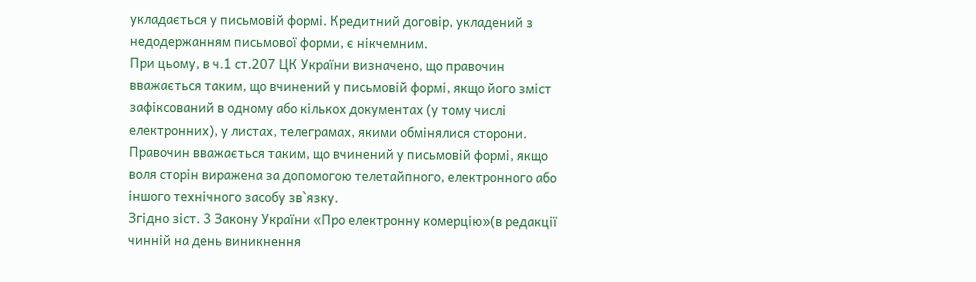укладається у письмовій формі. Кредитний договір, укладений з недодержанням письмової форми, є нікчемним.
При цьому, в ч.1 ст.207 ЦК України визначено, що правочин вважається таким, що вчинений у письмовій формі, якщо його зміст зафіксований в одному або кількох документах (у тому числі електронних), у листах, телеграмах, якими обмінялися сторони. Правочин вважається таким, що вчинений у письмовій формі, якщо воля сторін виражена за допомогою телетайпного, електронного або іншого технічного засобу зв`язку.
Згідно зіст. 3 Закону України «Про електронну комерцію»(в редакції чинній на день виникнення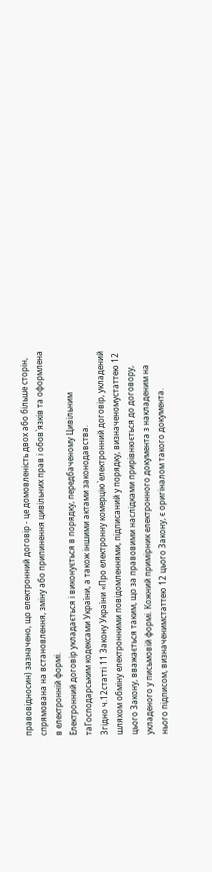правовідносин) зазначено, що електронний договір - це домовленість двох або більше сторін, спрямована на встановлення, зміну або припинення цивільних прав і обов`язків та оформлена в електронній формі.
Електронний договір укладається і виконується в порядку, передбаченому Цивільним таГосподарським кодексами України, а також іншими актами законодавства.
Згідно ч.12статті 11 Закону України «Про електронну комерцію`електронний договір, укладений шляхом обміну електронними повідомленнями, підписаний у порядку, визначеномустаттею 12 цього Закону, вважається таким, що за правовими наслідками прирівнюється до договору, укладеного у письмовій формі. Кожний примірник електронного документа з накладеним на нього підписом, визначенимстаттею 12 цього Закону, є оригіналом такого документа.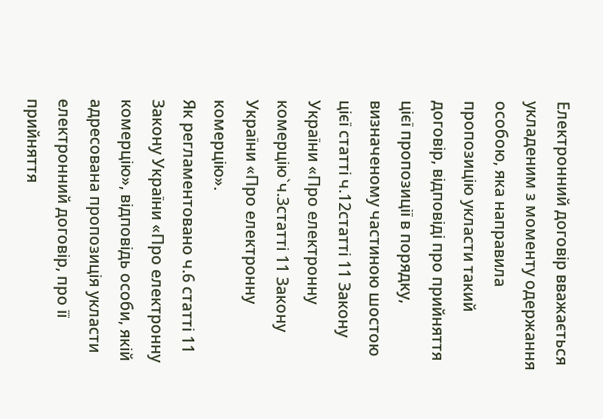Електронний договір вважається укладеним з моменту одержання особою, яка направила пропозицію укласти такий договір, відповіді про прийняття цієї пропозиції в порядку, визначеному частиною шостою цієї статті ч.12статті 11 Закону України «Про електронну комерцію`ч.3статті 11 Закону України «Про електронну комерцію».
Як регламентовано ч.6 статті 11 Закону України «Про електронну комерцію», відповідь особи, якій адресована пропозиція укласти електронний договір, про її прийняття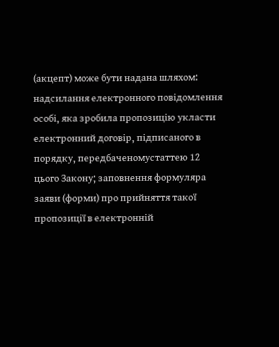(акцепт) може бути надана шляхом: надсилання електронного повідомлення особі, яка зробила пропозицію укласти електронний договір, підписаного в порядку, передбаченомустаттею 12 цього Закону; заповнення формуляра заяви (форми) про прийняття такої пропозиції в електронній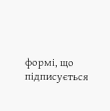формі, що підписується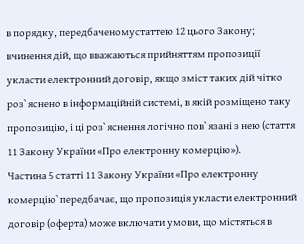в порядку, передбаченомустаттею 12 цього Закону; вчинення дій, що вважаються прийняттям пропозиції укласти електронний договір, якщо зміст таких дій чітко роз`яснено в інформаційній системі, в якій розміщено таку пропозицію, і ці роз`яснення логічно пов`язані з нею (стаття 11 Закону України «Про електронну комерцію»).
Частина 5 статті 11 Закону України «Про електронну комерцію`передбачає, що пропозиція укласти електронний договір (оферта) може включати умови, що містяться в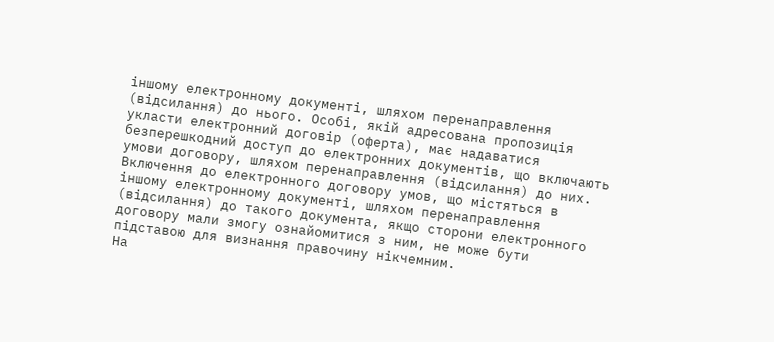іншому електронному документі, шляхом перенаправлення (відсилання) до нього. Особі, якій адресована пропозиція укласти електронний договір (оферта), має надаватися безперешкодний доступ до електронних документів, що включають умови договору, шляхом перенаправлення (відсилання) до них. Включення до електронного договору умов, що містяться в іншому електронному документі, шляхом перенаправлення (відсилання) до такого документа, якщо сторони електронного договору мали змогу ознайомитися з ним, не може бути підставою для визнання правочину нікчемним.
На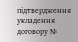підтвердження укладення договору №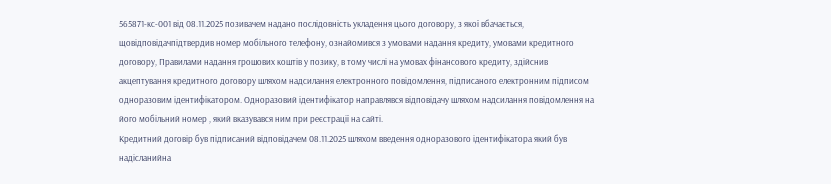565871-кс-001 від 08.11.2025 позивачем надано послідовність укладення цього договору, з якої вбачається, щовідповідачпідтвердив номер мобільного телефону, ознайомився з умовами надання кредиту, умовами кредитного договору, Правилами надання грошових коштів у позику, в тому числі на умовах фінансового кредиту, здійснив акцептування кредитного договору шляхом надсилання електронного повідомлення, підписаного електронним підписом одноразовим ідентифікатором. Одноразовий ідентифікатор направлявся відповідачу шляхом надсилання повідомлення на його мобільний номер , який вказувався ним при реєстрації на сайті.
Кредитний договір був підписаний відповідачем 08.11.2025 шляхом введення одноразового ідентифікатора який був надісланийна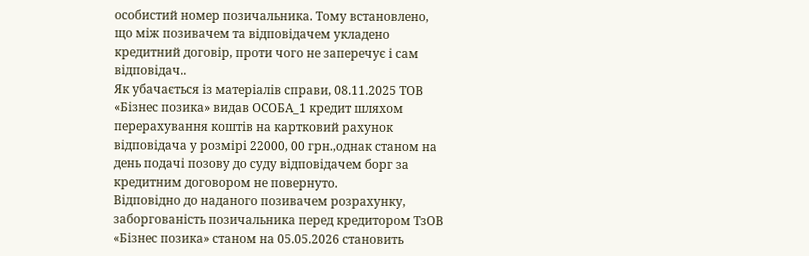особистий номер позичальника. Тому встановлено, що між позивачем та відповідачем укладено кредитний договір, проти чого не заперечує і сам відповідач..
Як убачається із матеріалів справи, 08.11.2025 ТОВ «Бізнес позика» видав ОСОБА_1 кредит шляхом перерахування коштів на картковий рахунок відповідача у розмірі 22000, 00 грн.,однак станом на день подачі позову до суду відповідачем борг за кредитним договором не повернуто.
Відповідно до наданого позивачем розрахунку, заборгованість позичальника перед кредитором ТзОВ «Бізнес позика» станом на 05.05.2026 становить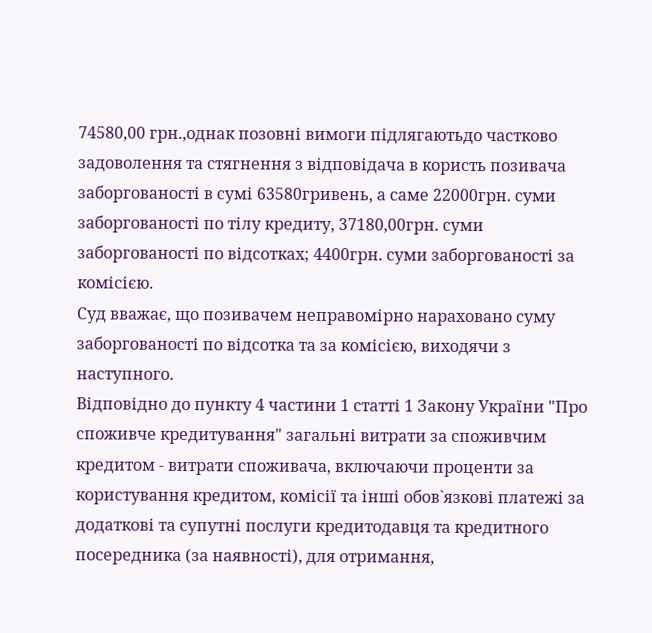74580,00 грн.,однак позовні вимоги підлягаютьдо частково задоволення та стягнення з відповідача в користь позивача заборгованості в сумі 63580гривень, а саме 22000грн. суми заборгованості по тілу кредиту, 37180,00грн. суми заборгованості по відсотках; 4400грн. суми заборгованості за комісією.
Суд вважає, що позивачем неправомірно нараховано суму заборгованості по відсотка та за комісією, виходячи з наступного.
Відповідно до пункту 4 частини 1 статті 1 Закону України "Про споживче кредитування" загальні витрати за споживчим кредитом - витрати споживача, включаючи проценти за користування кредитом, комісії та інші обов`язкові платежі за додаткові та супутні послуги кредитодавця та кредитного посередника (за наявності), для отримання,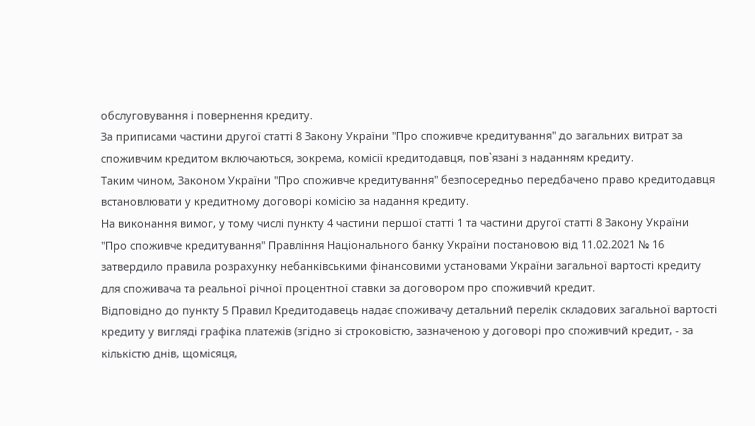обслуговування і повернення кредиту.
За приписами частини другої статті 8 Закону України "Про споживче кредитування" до загальних витрат за споживчим кредитом включаються, зокрема, комісії кредитодавця, пов`язані з наданням кредиту.
Таким чином, Законом України "Про споживче кредитування" безпосередньо передбачено право кредитодавця встановлювати у кредитному договорі комісію за надання кредиту.
На виконання вимог, у тому числі пункту 4 частини першої статті 1 та частини другої статті 8 Закону України "Про споживче кредитування" Правління Національного банку України постановою від 11.02.2021 № 16 затвердило правила розрахунку небанківськими фінансовими установами України загальної вартості кредиту для споживача та реальної річної процентної ставки за договором про споживчий кредит.
Відповідно до пункту 5 Правил Кредитодавець надає споживачу детальний перелік складових загальної вартості кредиту у вигляді графіка платежів (згідно зі строковістю, зазначеною у договорі про споживчий кредит, - за кількістю днів, щомісяця,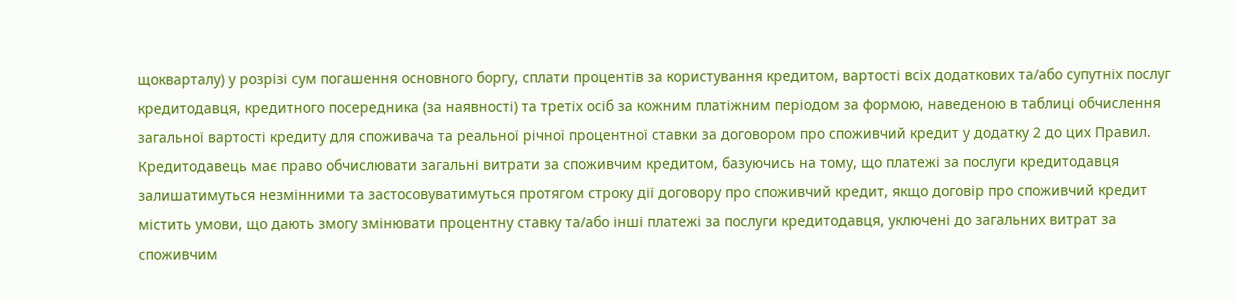щокварталу) у розрізі сум погашення основного боргу, сплати процентів за користування кредитом, вартості всіх додаткових та/або супутніх послуг кредитодавця, кредитного посередника (за наявності) та третіх осіб за кожним платіжним періодом за формою, наведеною в таблиці обчислення загальної вартості кредиту для споживача та реальної річної процентної ставки за договором про споживчий кредит у додатку 2 до цих Правил.
Кредитодавець має право обчислювати загальні витрати за споживчим кредитом, базуючись на тому, що платежі за послуги кредитодавця залишатимуться незмінними та застосовуватимуться протягом строку дії договору про споживчий кредит, якщо договір про споживчий кредит містить умови, що дають змогу змінювати процентну ставку та/або інші платежі за послуги кредитодавця, уключені до загальних витрат за споживчим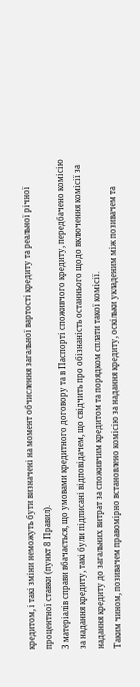кредитом, і такі зміни неможуть бути визначені на момент обчислення загальної вартості кредиту та реальної річної процентної ставки (пункт 8 Правил).
З матеріалів справи вбачається, що умовами кредитного договору та в Паспорті споживчого кредиту, передбачено комісію за надання кредиту, такі були підписані відповідачем, що свідчить про обізнаність останнього щодо включення комісії за надання кредиту до загальних витрат за споживчим кредитом та порядком сплати такої комісії.
Таким чином, позивачем правомірно встановлено комісію за надання кредиту, оскільки укладеним між позивачем та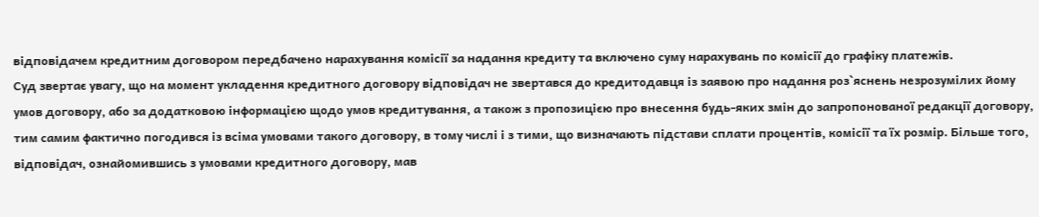відповідачем кредитним договором передбачено нарахування комісії за надання кредиту та включено суму нарахувань по комісії до графіку платежів.
Суд звертає увагу, що на момент укладення кредитного договору відповідач не звертався до кредитодавця із заявою про надання роз`яснень незрозумілих йому умов договору, або за додатковою інформацією щодо умов кредитування, а також з пропозицією про внесення будь-яких змін до запропонованої редакції договору, тим самим фактично погодився із всіма умовами такого договору, в тому числі і з тими, що визначають підстави сплати процентів, комісії та їх розмір. Більше того, відповідач, ознайомившись з умовами кредитного договору, мав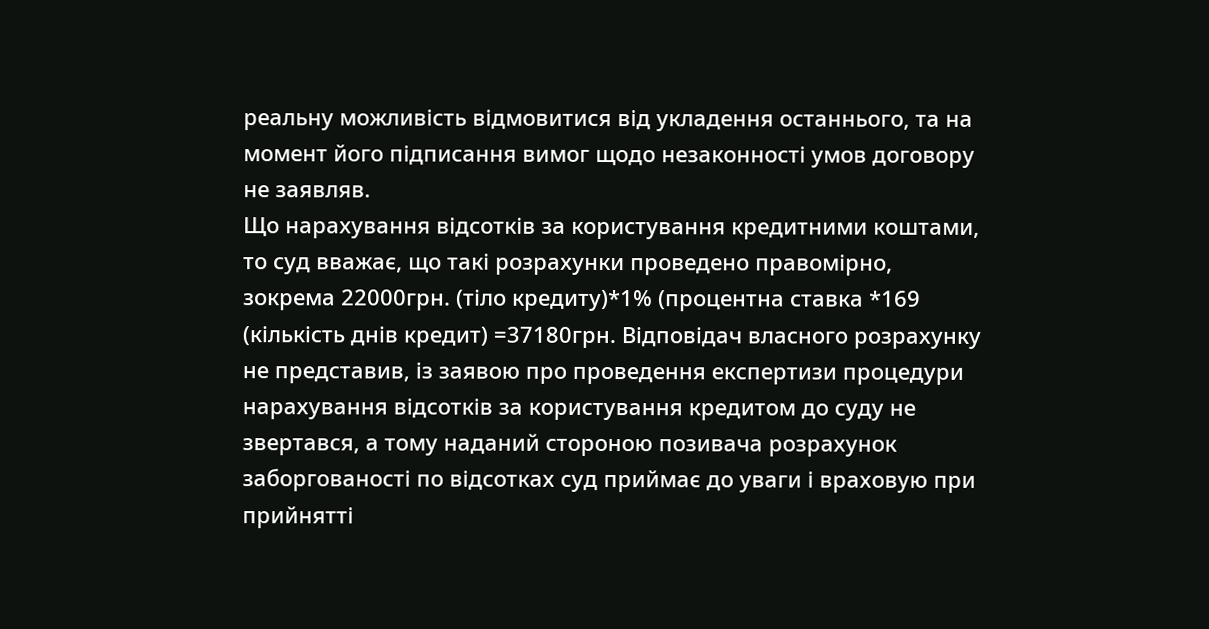реальну можливість відмовитися від укладення останнього, та на момент його підписання вимог щодо незаконності умов договору не заявляв.
Що нарахування відсотків за користування кредитними коштами, то суд вважає, що такі розрахунки проведено правомірно, зокрема 22000грн. (тіло кредиту)*1% (процентна ставка *169 (кількість днів кредит) =37180грн. Відповідач власного розрахунку не представив, із заявою про проведення експертизи процедури нарахування відсотків за користування кредитом до суду не звертався, а тому наданий стороною позивача розрахунок заборгованості по відсотках суд приймає до уваги і враховую при прийнятті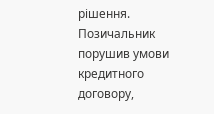рішення.
Позичальник порушив умови кредитного договору,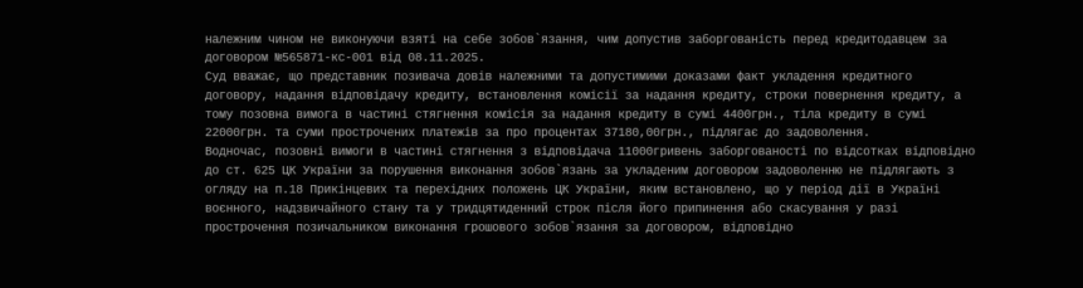належним чином не виконуючи взяті на себе зобов`язання, чим допустив заборгованість перед кредитодавцем за договором №565871-кс-001 від 08.11.2025.
Суд вважає, що представник позивача довів належними та допустимими доказами факт укладення кредитного договору, надання відповідачу кредиту, встановлення комісії за надання кредиту, строки повернення кредиту, а тому позовна вимога в частині стягнення комісія за надання кредиту в сумі 4400грн., тіла кредиту в сумі 22000грн. та суми прострочених платежів за про процентах 37180,00грн., підлягає до задоволення.
Водночас, позовні вимоги в частині стягнення з відповідача 11000гривень заборгованості по відсотках відповідно до ст. 625 ЦК України за порушення виконання зобов`язань за укладеним договором задоволенню не підлягають з огляду на п.18 Прикінцевих та перехідних положень ЦК України, яким встановлено, що у період дії в Україні воєнного, надзвичайного стану та у тридцятиденний строк після його припинення або скасування у разі прострочення позичальником виконання грошового зобов`язання за договором, відповідно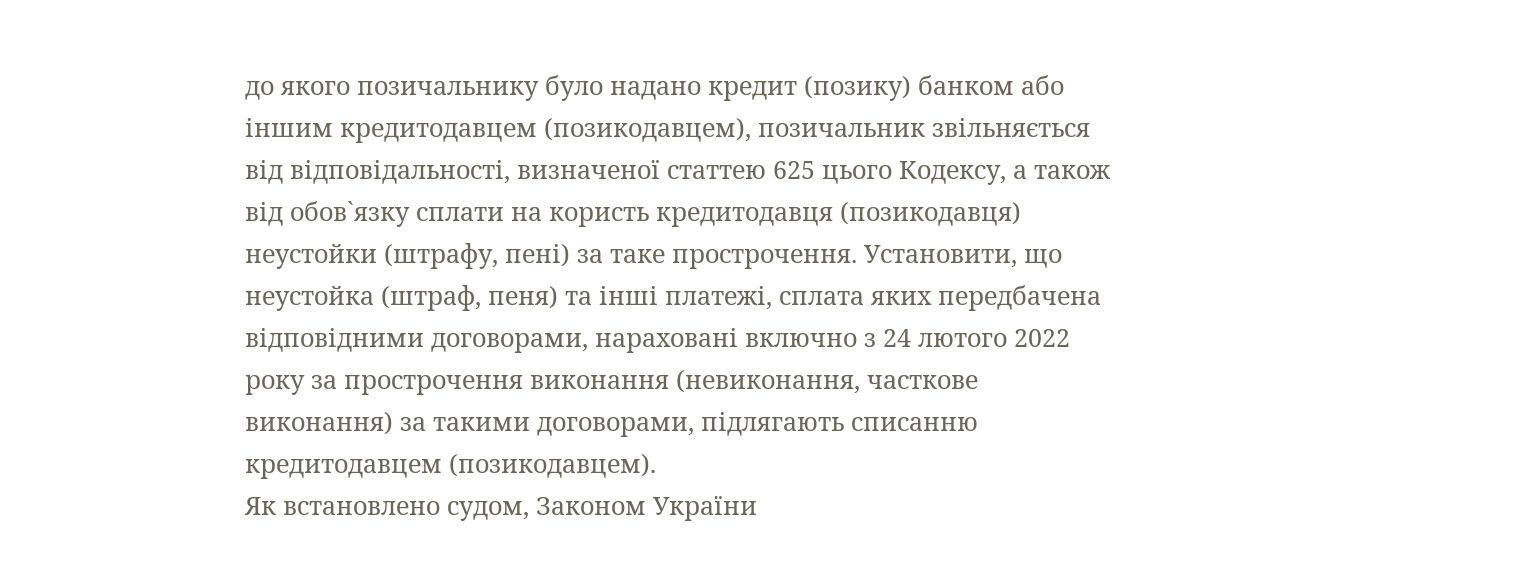до якого позичальнику було надано кредит (позику) банком або іншим кредитодавцем (позикодавцем), позичальник звільняється від відповідальності, визначеної статтею 625 цього Кодексу, а також від обов`язку сплати на користь кредитодавця (позикодавця) неустойки (штрафу, пені) за таке прострочення. Установити, що неустойка (штраф, пеня) та інші платежі, сплата яких передбачена відповідними договорами, нараховані включно з 24 лютого 2022 року за прострочення виконання (невиконання, часткове виконання) за такими договорами, підлягають списанню кредитодавцем (позикодавцем).
Як встановлено судом, Законом України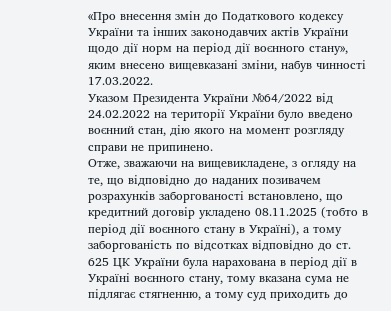«Про внесення змін до Податкового кодексу України та інших законодавчих актів України щодо дії норм на період дії воєнного стану», яким внесено вищевказані зміни, набув чинності 17.03.2022.
Указом Президента України №64/2022 від 24.02.2022 на території України було введено воєнний стан, дію якого на момент розгляду справи не припинено.
Отже, зважаючи на вищевикладене, з огляду на те, що відповідно до наданих позивачем розрахунків заборгованості встановлено, що кредитний договір укладено 08.11.2025 (тобто в період дії воєнного стану в Україні), а тому заборгованість по відсотках відповідно до ст. 625 ЦК України була нарахована в період дії в Україні воєнного стану, тому вказана сума не підлягає стягненню, а тому суд приходить до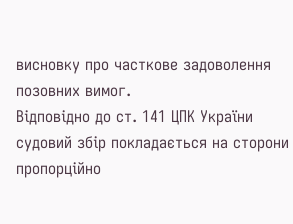висновку про часткове задоволення позовних вимог.
Відповідно до ст. 141 ЦПК України судовий збір покладається на сторони пропорційно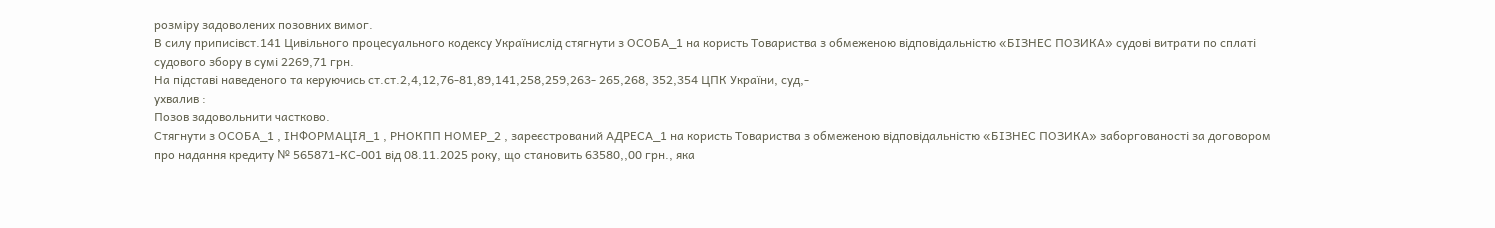розміру задоволених позовних вимог.
В силу приписівст.141 Цивільного процесуального кодексу Українислід стягнути з ОСОБА_1 на користь Товариства з обмеженою відповідальністю «БІЗНЕС ПОЗИКА» судові витрати по сплаті судового збору в сумі 2269,71 грн.
На підставі наведеного та керуючись ст.ст.2,4,12,76-81,89,141,258,259,263- 265,268, 352,354 ЦПК України, суд,-
ухвалив :
Позов задовольнити частково.
Стягнути з ОСОБА_1 , ІНФОРМАЦІЯ_1 , РНОКПП НОМЕР_2 , зареєстрований АДРЕСА_1 на користь Товариства з обмеженою відповідальністю «БІЗНЕС ПОЗИКА» заборгованості за договором про надання кредиту № 565871-КС-001 від 08.11.2025 року, що становить 63580,,00 грн., яка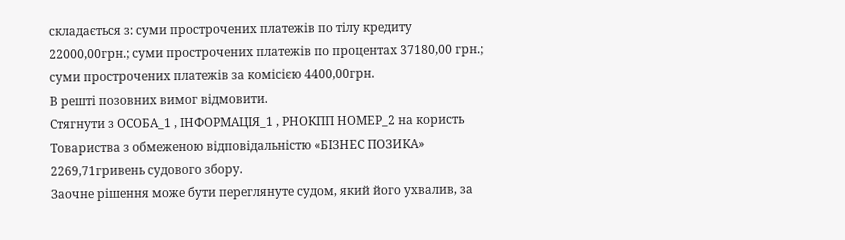складається з: суми прострочених платежів по тілу кредиту 22000,00грн.; суми прострочених платежів по процентах 37180,00 грн.; суми прострочених платежів за комісією 4400,00грн.
В решті позовних вимог відмовити.
Стягнути з ОСОБА_1 , ІНФОРМАЦІЯ_1 , РНОКПП НОМЕР_2 на користь Товариства з обмеженою відповідальністю «БІЗНЕС ПОЗИКА» 2269,71гривень судового збору.
Заочне рішення може бути переглянуте судом, який його ухвалив, за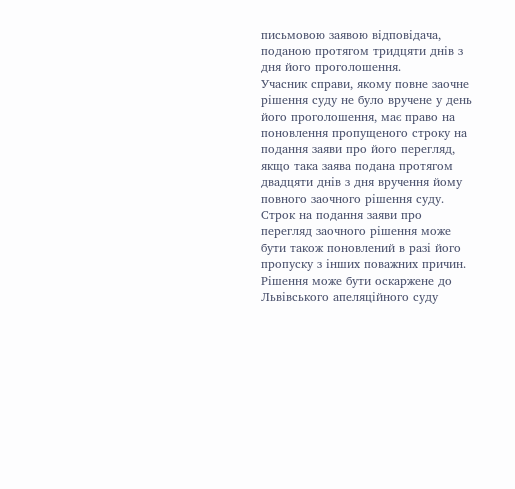письмовою заявою відповідача, поданою протягом тридцяти днів з дня його проголошення.
Учасник справи, якому повне заочне рішення суду не було вручене у день його проголошення, має право на поновлення пропущеного строку на подання заяви про його перегляд, якщо така заява подана протягом двадцяти днів з дня вручення йому повного заочного рішення суду. Строк на подання заяви про перегляд заочного рішення може бути також поновлений в разі його пропуску з інших поважних причин.
Рішення може бути оскаржене до Львівського апеляційного суду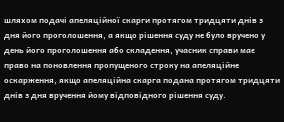шляхом подачі апеляційної скарги протягом тридцяти днів з дня його проголошення, а якщо рішення суду не було вручено у день його проголошення або складення, учасник справи має право на поновлення пропущеного строку на апеляційне оскарження, якщо апеляційна скарга подана протягом тридцяти днів з дня вручення йому відповідного рішення суду.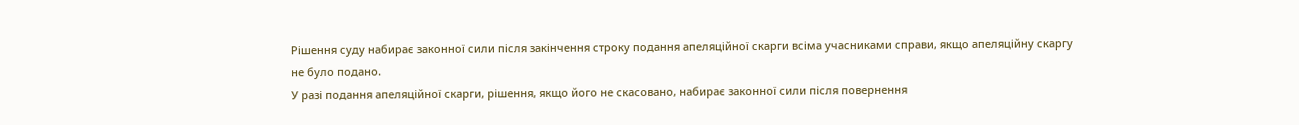Рішення суду набирає законної сили після закінчення строку подання апеляційної скарги всіма учасниками справи, якщо апеляційну скаргу не було подано.
У разі подання апеляційної скарги, рішення, якщо його не скасовано, набирає законної сили після повернення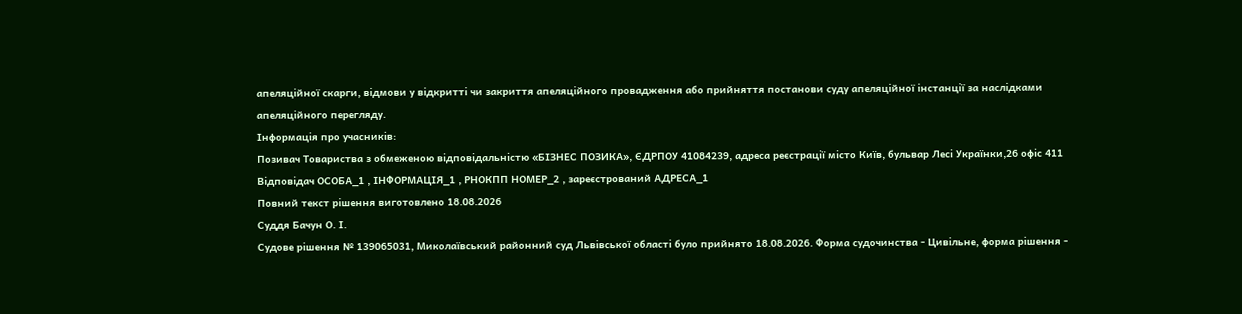апеляційної скарги, відмови у відкритті чи закриття апеляційного провадження або прийняття постанови суду апеляційної інстанції за наслідками апеляційного перегляду.
Інформація про учасників:
Позивач Товариства з обмеженою відповідальністю «БІЗНЕС ПОЗИКА», ЄДРПОУ 41084239, адреса реєстрації місто Київ, бульвар Лесі Українки,26 офіс 411
Відповідач ОСОБА_1 , ІНФОРМАЦІЯ_1 , РНОКПП НОМЕР_2 , зареєстрований АДРЕСА_1
Повний текст рішення виготовлено 18.08.2026
Суддя Бачун О. І.
Судове рішення № 139065031, Миколаївський районний суд Львівської області було прийнято 18.08.2026. Форма судочинства - Цивільне, форма рішення -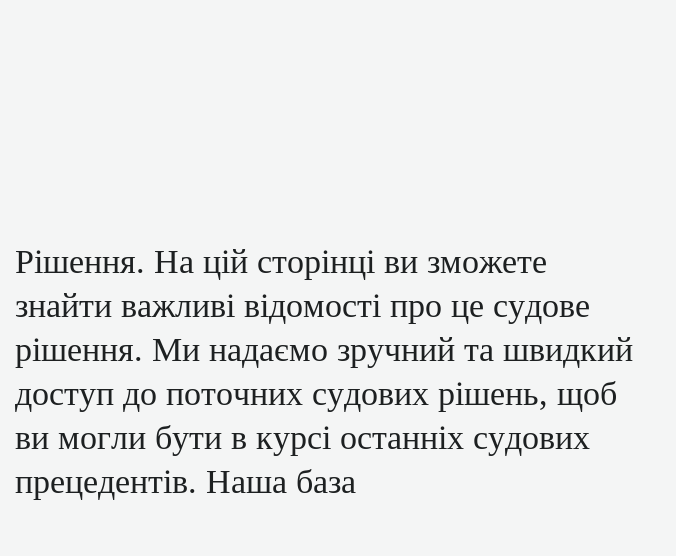Рішення. На цій сторінці ви зможете знайти важливі відомості про це судове рішення. Ми надаємо зручний та швидкий доступ до поточних судових рішень, щоб ви могли бути в курсі останніх судових прецедентів. Наша база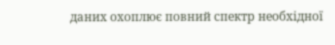даних охоплює повний спектр необхідної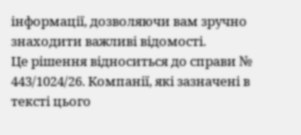інформації, дозволяючи вам зручно знаходити важливі відомості.
Це рішення відноситься до справи № 443/1024/26. Компанії, які зазначені в тексті цього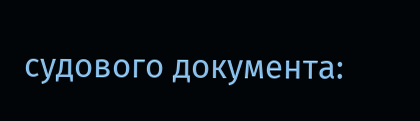судового документа: